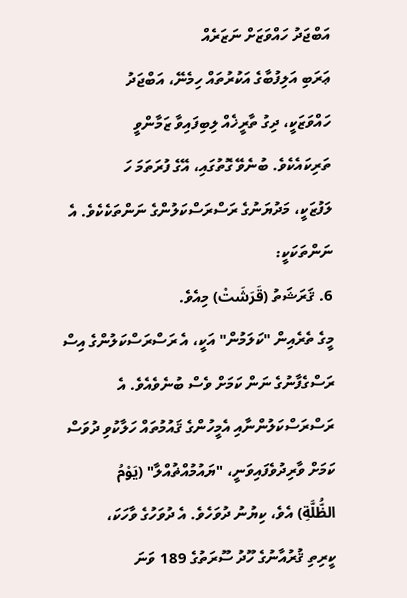އަބްޖަދު ހައްވަޒަށް ނަޒަރެއް
ޢަރަބި އަލިފުބާގެ އަކުރުތައް ހިމެނޭ، އަބްޖަދު
ހައްވަޒަކީ، ދިގު ތާރީޚެއް ލިބިފައިވާ ޒަމާންވީ
ތަރިކައެކެވެ. ބުނެވޭ ގޮތުގައި، އޭގެ ފުރަތަމަ ހަ
ލަފުޒަކީ، މަދުޔަނުގެ ރަސްރަސްކަލުންގެ ނަންތަކެކެވެ. އެ
ނަންތަކަކީ:
6. ޤަރަޝަތު (قَرَشَتْ) މިއެވެ.
މީގެ ތެރެއިން "ކަލަމުން" އަކީ، އެ ރަސްރަސްކަލުންގެ އިސް
ރަސްގެފާނުގެ ނަން ކަމަށް ވެސް ބުނެވެއެވެ. އެ
ރަސްރަސްކަލުންނާއި އެމީހުންގެ ޤައުމުތައް ހަލާކުވި ދުވަސް
ކަމަށް ވާރިދުވެފައިވަނީ، "ޔައުމުއްޡުއްލާ" (يَوْمُ
الظُّلَّةِ) އެވެ، ކިޔުނު ދުވަހެވެ. އެ ދުވަހުގެ ވާހަކަ،
ކީރިތި ޤުރުއާނުގެ ހޫދު ސޫރަތުގެ 189 ވަނަ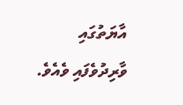އާޔަތުގައި
ވާރިދުވެފައި ވެއެވެ.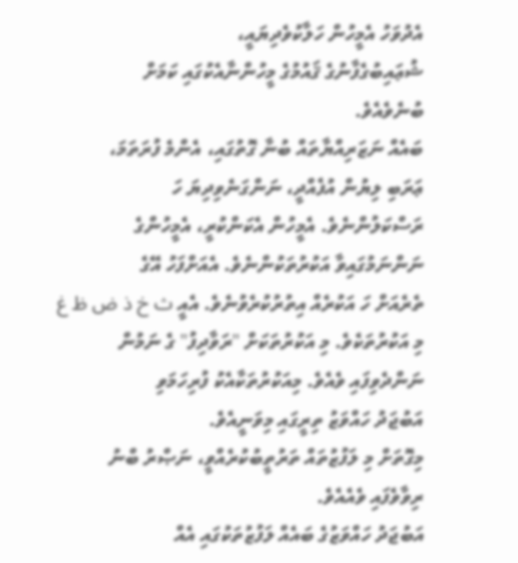އެދުވަހު އެމީހުން ހަލާކުވެދިޔައީ،
ޝުޢައިބުގެފާނުގެ ޤައުމުގެ މީހުންނާއެކުގައި ކަމަށް
ބުނެވެއެވެ.
ބައެއް ނަޒަރިއްޔާތައް ބުނާ ގޮތުގައި، އެންމެ ފުރަތަމަ،
ޢަރަބި ލިޔުން އުފެއްދީ، ނަންގަނެވިދިޔަ ހަ
ރަސްކަލުންނެވެ. އެމީހުން އެކަންކުރީ، އެމީހުންގެ
ނަންނަމުގައިވާ އަކުރުތަކުންނެވެ. އެއަށްފަހު އޭގެ
ތެރެއަށް ހަ އަކުރެއް އިތުރުކުރެވުނެވެ. އެއީ ث خ ذ ض ظ غ
މި އަކުރުތަކެވެ. މި އަކުރުތަކަށް "ރަވާދިފު" ގެ ނަމުން
ނަންދެވިފައި ވެއެވެ. މިއަކުރުތަކާއެކު ފުރިހަމަވި
އަބުޖަދު ހައްވަޒު ތިރީގައި މިވަނީއެވެ.
މިގޮތަށް މި ލަފުޒުތައް ތަރުތީބުކުރެއްވީ، ނަޞްރު ބްނު
ރިވާވެފައި ވެއެއެވެ.
އަބުޖަދު ހައްވަޒުގެ ބައެއް ލަފުޒުތަކުގައި އެއް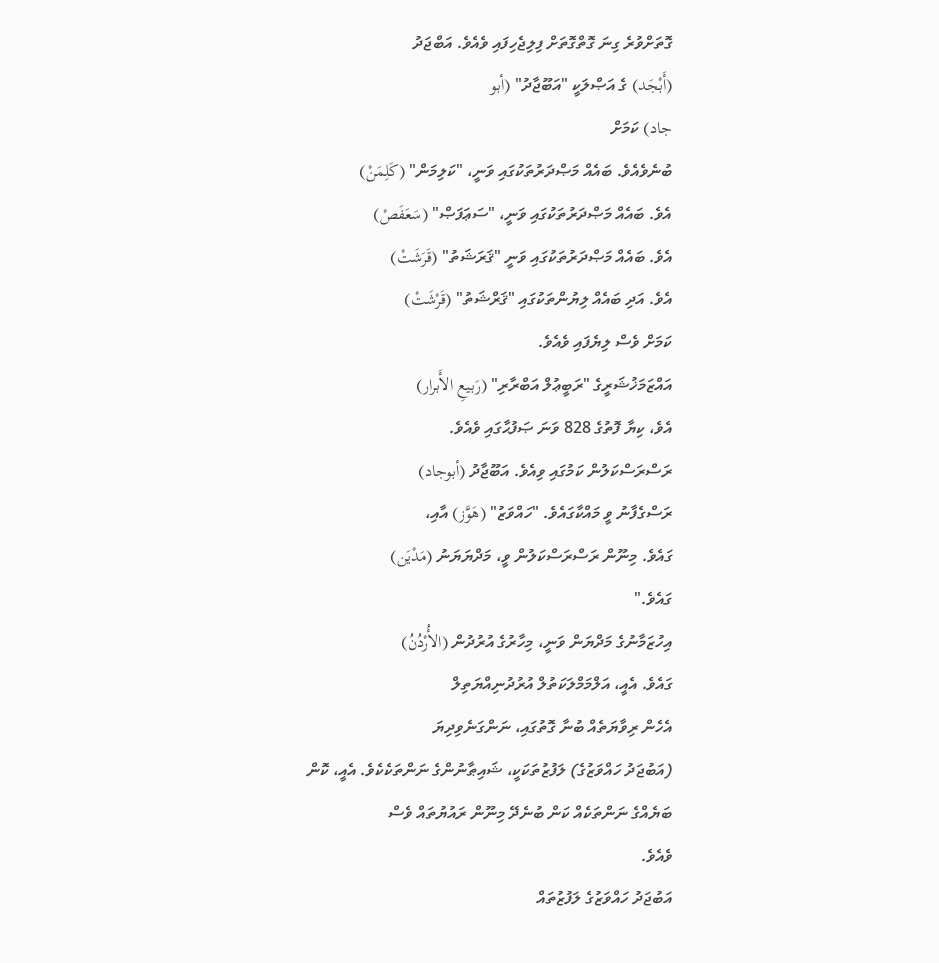ގޮތަށްވުރެ ގިނަ ގޮތްގޮތަށް ފިލިޖެހިފައި ވެއެވެ. އަބްޖަދު
(أَبْجَد) ގެ އަޞްލަކީ "އަބޫޖާދު" (أبو
جاد) ކަމަށް
ބުނެވެއެވެ. ބައެއް މަޞްދަރުތަކުގައި ވަނީ، "ކަލިމަން" (كَلِمَنْ)
އެވެ. ބައެއް މަޞްދަރުތަކުގައި ވަނީ، "ސަޢަފަޞް" (سَعَفَصْ)
އެވެ. ބައެއް މަޞްދަރުތަކުގައި ވަނީ "ޤަރަޝަތު" (قَرَشَتْ)
އެވެ. އަދި ބައެއް ލިޔުންތަކުގައި "ޤަރްޝަތު" (قَرْشَتْ)
ކަމަށް ވެސް ލިޔެފައި ވެއެވެ.
އައްޒަމަޚުޝަރީގެ "ރަބީޢުލް އަބްރާރި" (رَبيعِ الأَبرار)
އެވެ، ކިޔާ ފޮތުގެ 828 ވަނަ ޞަފުޙާގައި ވެއެވެ.
ރަސްރަސްކަލުން ކަމުގައި ވިއެވެ. އަބޫޖާދު (أبوجاد)
ރަސްގެފާނު ވީ މައްކާގައެވެ. "ހައްވަޒު" (هَوَّز) އާއި،
ގައެވެ. މިނޫން ރަސްރަސްކަލުން ވީ، މަދްޔަޔަނު (مَدْيَن)
ގައެވެ."
އިހުޒަމާނުގެ މަދްޔަން ވަނީ، މިހާރުގެ އުރުދުން (الأُرْدُنُ)
ގައެވެ. އެއީ، އަލްމަމްލަކަތުލް އުރުދުނިއްޔަތިލް
އެހެން ރިވާޔަތެއް ބުނާ ގޮތުގައި، ނަންގަނެވިދިޔަ
(އަބުޖަދު ހައްވަޒުގެ) ލަފުޒުތަކަކީ، ޝައިޠާނުންގެ ނަންތަކެކެވެ. އެއީ، ކޮން
ބަޔެއްގެ ނަންތަކެއް ކަން ބުނެދޭ މިނޫން ރައުޔުތައް ވެސް
ވެއެވެ.
އަބުޖަދު ހައްވަޒުގެ ލަފުޒުތައް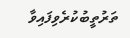ތަރުތީބުކުރެވިފައިވާ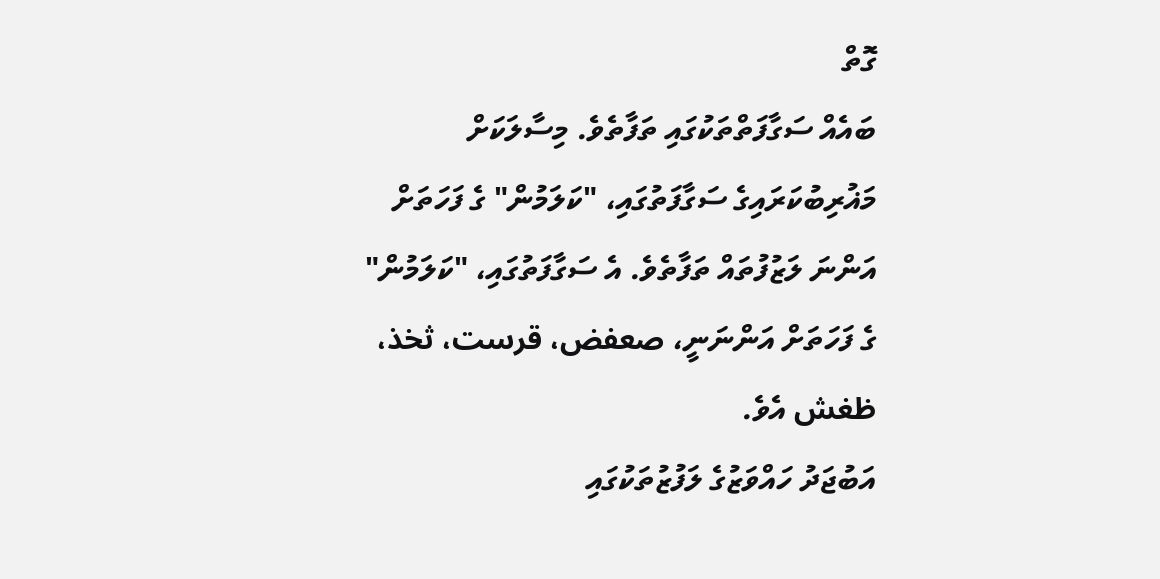ގޮތް
ބައެއް ސަގާފަތްތަކުގައި ތަފާތެވެ. މިސާލަކަށް
މަޣުރިބުކަރައިގެ ސަގާފަތުގައި، "ކަލަމުން" ގެ ފަހަތަށް
އަންނަ ލަޒުފުތައް ތަފާތެވެ. އެ ސަގާފަތުގައި، "ކަލަމުން"
ގެ ފަހަތަށް އަންނަނީ، صعفض، قرست، ثخذ، ظغش އެވެ.
އަބުޖަދު ހައްވަޒުގެ ލަފުޒުތަކުގައި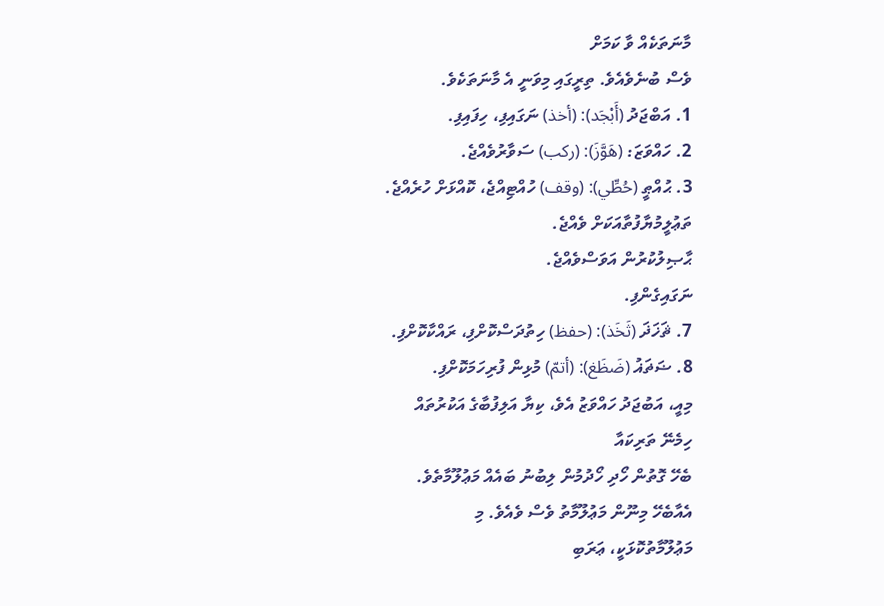މާނަތަކެއް ވާ ކަމަށް
ވެސް ބުނެވެއެވެ. ތިރީގައި މިވަނީ އެ މާނަތަކެވެ.
1. އަބްޖަދު (أَبْجَد): (أخذ) ނަގައިފި، ހިފައިފި.
2. ހައްވަޒަ: (هَوَّزَ): (ركب) ސަވާރުވެއްޖެ.
3. ޙުއްޠީ (حُطِّي): (وقف) ހުއްޓިއްޖެ، ކޮއްޅަށް ހުރެއްޖެ.
ތަޢުލީމުޔާފުތާއަކަށް ވެއްޖެ.
ޙާޞިލުކުރުން އަވަސްވެއްޖެ.
ނަގައިގެންފި.
7. ޘަޚަޛަ (ثَخَذ): (حفظ) ހިތުދަސްކޮށްފި، ރައްކާކޮށްފި.
8. ޟަޡަޣު (ضَظَغ): (أتمّ) މުޅިން ފުރިހަމަކޮށްފި.
މިއީ، އަބުޖަދު ހައްވަޒު އެވެ، ކިޔާ އަލިފުބާގެ އަކުރުތައް
ހިމެނޭ ތަރިކައާ
ބެހޭ ގޮތުން ހޯދި ހޯދުމުން ލިބުނު ބައެއް މަޢުލޫމާތެވެ.
އެއާބެހޭ މިނޫން މަޢުލޫމާތު ވެސް ވެއެވެ. މި
މަޢުލޫމާތުކޮޅަކީ، ޢަރަބި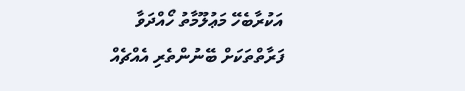އަކުރާބެހޭ މަޢުލޫމާތު ހޯއްދަވާ
ފަރާތްތަކަށް ބޭނުންތެރި އެއްޗެއް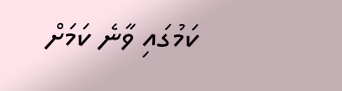ކަމުގައި ވާނެ ކަމަށް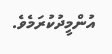އުންމީދުކުރަމެވެ.